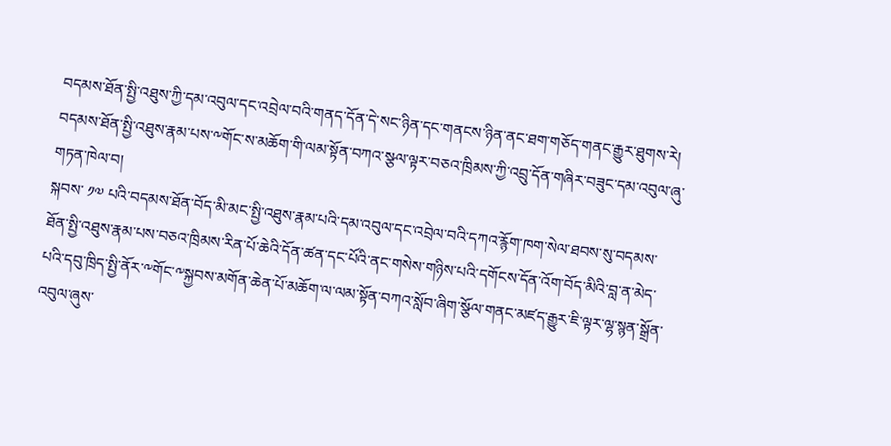བདམས་ཐོན་སྤྱི་འཐུས་ཀྱི་དམ་འབུལ་དང་འབྲེལ་བའི་གནད་དོན་དེ་སང་ཉིན་དང་གནངས་ཉིན་ནང་ཐག་གཅོད་གནང་རྒྱུར་ཐུགས་རེ།
བདམས་ཐོན་སྤྱི་འཐུས་རྣམ་པས་༸གོང་ས་མཆོག་གི་ལམ་སྟོན་བཀའ་སྩལ་ལྟར་བཅའ་ཁྲིམས་ཀྱི་འབྲུ་དོན་གཞིར་བཟུང་དམ་འབུལ་ཞུ་གཏན་ཁེལ་བ།
སྐབས་ ༡༧ པའི་བདམས་ཐོན་བོད་མི་མང་སྤྱི་འཐུས་རྣམ་པའི་དམ་འབུལ་དང་འབྲེལ་བའི་དཀའ་རྙོག་ཁག་སེལ་ཐབས་སུ་བདམས་ཐོན་སྤྱི་འཐུས་རྣམ་པས་བཅའ་ཁྲིམས་རིན་པོ་ཆེའི་དོན་ཚན་དང་པོའི་ནང་གསེས་གཉིས་པའི་དགོངས་དོན་འོག་བོད་མིའི་བླ་ན་མེད་པའི་དབུ་ཁྲིད་སྤྱི་ནོར་༸གོང་༸སྐྱབས་མགོན་ཆེན་པོ་མཆོག་ལ་ལམ་སྟོན་བཀའ་སློབ་ཞིག་སྩོལ་གནང་མཛད་རྒྱུར་ཇི་ལྟར་ལྷ་སྙན་སྒྲོན་འབུལ་ཞུས་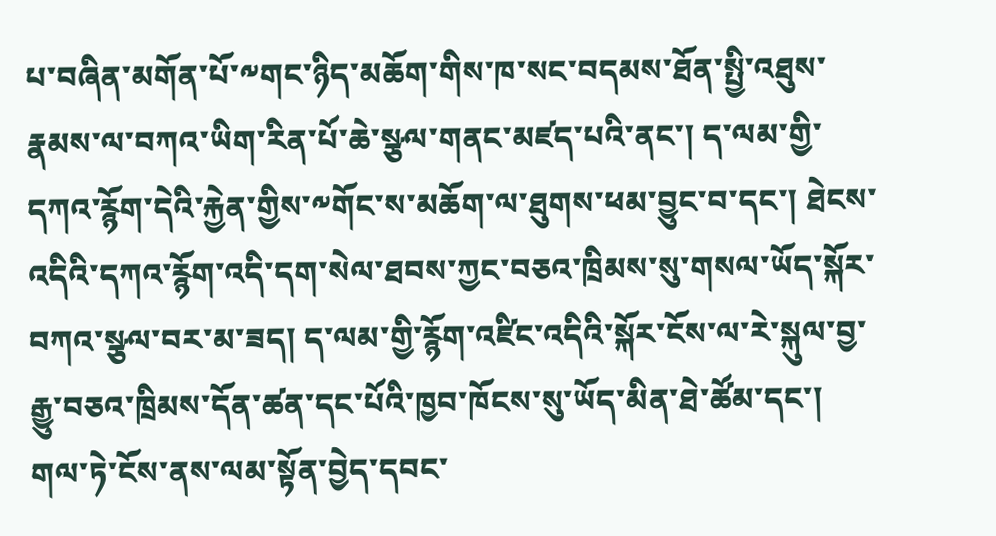པ་བཞིན་མགོན་པོ་༸གང་ཉིད་མཆོག་གིས་ཁ་སང་བདམས་ཐོན་སྤྱི་འཐུས་རྣམས་ལ་བཀའ་ཡིག་རིན་པོ་ཆེ་སྩལ་གནང་མཛད་པའི་ནང་། ད་ལམ་གྱི་དཀའ་རྙོག་དེའི་རྐྱེན་གྱིས་༸གོང་ས་མཆོག་ལ་ཐུགས་ཕམ་བྱུང་བ་དང་། ཐེངས་འདིའི་དཀའ་རྙོག་འདི་དག་སེལ་ཐབས་ཀྱང་བཅའ་ཁྲིམས་སུ་གསལ་ཡོད་སྐོར་བཀའ་སྩལ་བར་མ་ཟད། ད་ལམ་གྱི་རྙོག་འཛིང་འདིའི་སྐོར་ངོས་ལ་རེ་སྐུལ་བྱ་རྒྱུ་བཅའ་ཁྲིམས་དོན་ཚན་དང་པོའི་ཁྱབ་ཁོངས་སུ་ཡོད་མིན་ཐེ་ཚོམ་དང་། གལ་ཏེ་ངོས་ནས་ལམ་སྟོན་བྱེད་དབང་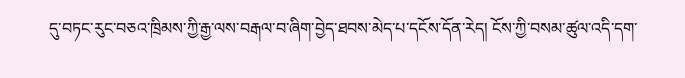དུ་བཏང་རུང་བཅའ་ཁྲིམས་ཀྱི་རྒྱ་ལས་བརྒལ་བ་ཞིག་བྱེད་ཐབས་མེད་པ་དངོས་དོན་རེད། ངོས་ཀྱི་བསམ་ཚུལ་འདི་དག་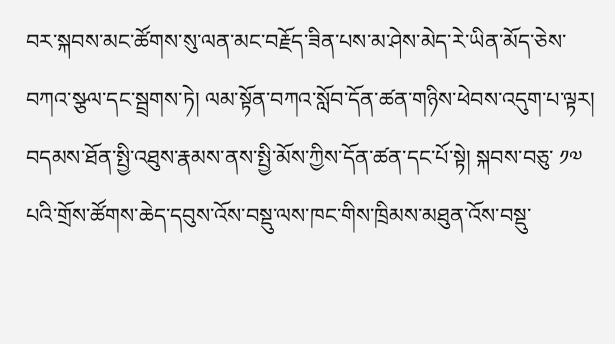བར་སྐབས་མང་ཚོགས་སུ་ལན་མང་བརྗོད་ཟིན་པས་མ་ཤེས་མེད་རེ་ཡིན་མོད་ཅེས་བཀའ་སྩལ་དང་སྦྲགས་ཏེ། ལམ་སྟོན་བཀའ་སློབ་དོན་ཚན་གཉིས་ཕེབས་འདུག་པ་ལྟར། བདམས་ཐོན་སྤྱི་འཐུས་རྣམས་ནས་སྤྱི་མོས་ཀྱིས་དོན་ཚན་དང་པོ་སྟེ། སྐབས་བཅུ་ ༡༧ པའི་གྲོས་ཚོགས་ཆེད་དབུས་འོས་བསྡུ་ལས་ཁང་གིས་ཁྲིམས་མཐུན་འོས་བསྡུ་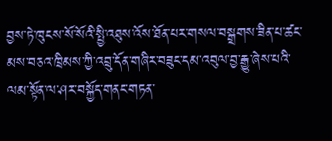བྱས་ཏེ་ཁུངས་སོ་སོའི་སྤྱི་འཐུས་འོས་ཐོན་པར་གསལ་བསྒྲགས་ཟིན་པ་ཚང་མས་བཅའ་ཁྲིམས་ཀྱི་འབྲུ་དོན་གཞིར་བཟུང་དམ་འབུལ་བྱ་རྒྱུ་ཞེས་པའི་ལམ་སྟོན་ལ་ཤར་བསྐྱོད་གནང་གཏན་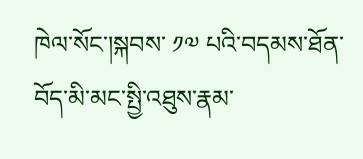ཁེལ་སོང་།སྐབས་ ༡༧ པའི་བདམས་ཐོན་བོད་མི་མང་སྤྱི་འཐུས་རྣམ་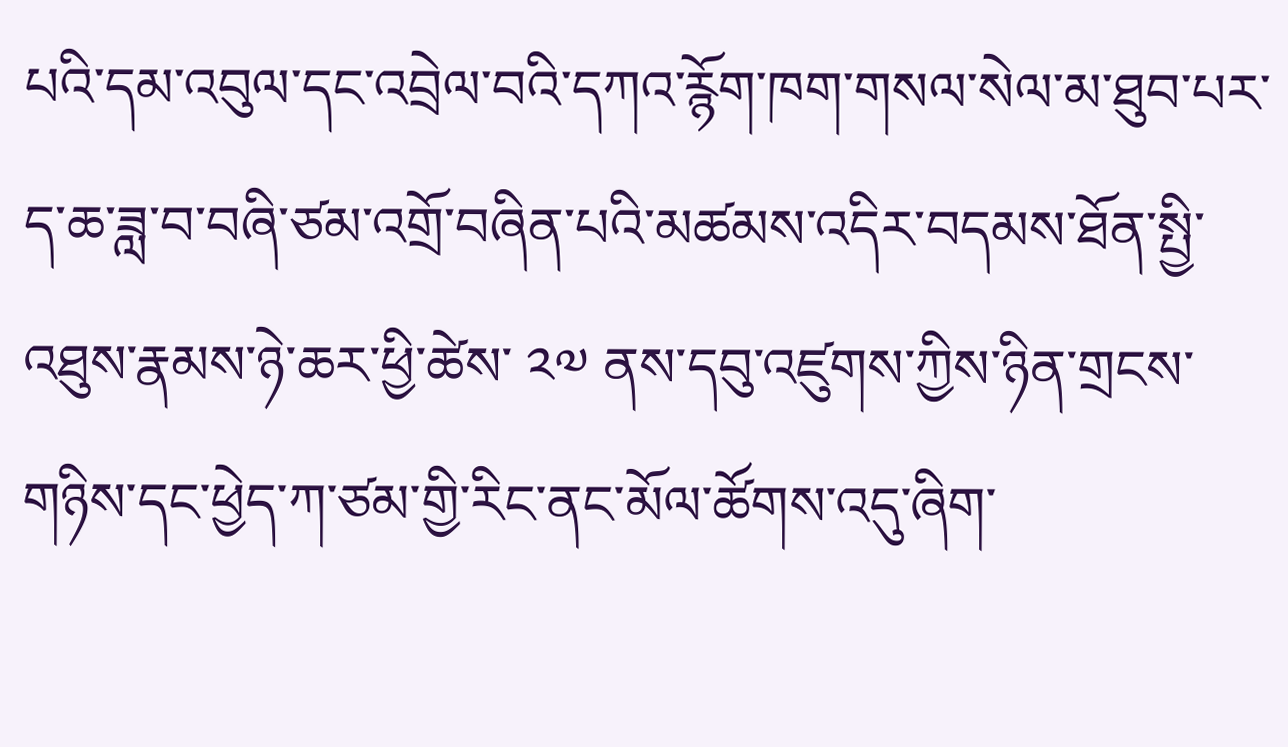པའི་དམ་འབུལ་དང་འབྲེལ་བའི་དཀའ་རྙོག་ཁག་གསལ་སེལ་མ་ཐུབ་པར་ད་ཆ་ཟླ་བ་བཞི་ཙམ་འགྲོ་བཞིན་པའི་མཚམས་འདིར་བདམས་ཐོན་སྤྱི་འཐུས་རྣམས་ཉེ་ཆར་ཕྱི་ཚེས་ ༢༧ ནས་དབུ་འཛུགས་ཀྱིས་ཉིན་གྲངས་གཉིས་དང་ཕྱེད་ཀ་ཙམ་གྱི་རིང་ནང་མོལ་ཚོགས་འདུ་ཞིག་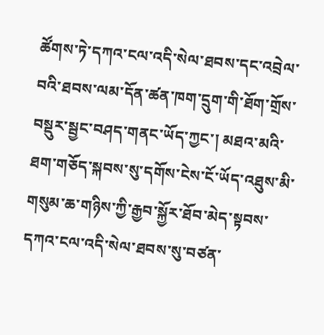ཚོགས་ཏེ་དཀའ་ངལ་འདི་སེལ་ཐབས་དང་འབྲེལ་བའི་ཐབས་ལམ་དོན་ཚན་ཁག་དྲུག་གི་ཐོག་གྲོས་བསྡུར་སྦྱང་བཤད་གནང་ཡོད་ཀྱང་། མཐའ་མའི་ཐག་གཅོད་སྐབས་སུ་དགོས་ངེས་ངོ་ཡོད་འཐུས་མི་གསུམ་ཆ་གཉིས་ཀྱི་རྒྱབ་སྐྱོར་ཐོབ་མེད་སྟབས་དཀའ་ངལ་འདི་སེལ་ཐབས་སུ་བཙན་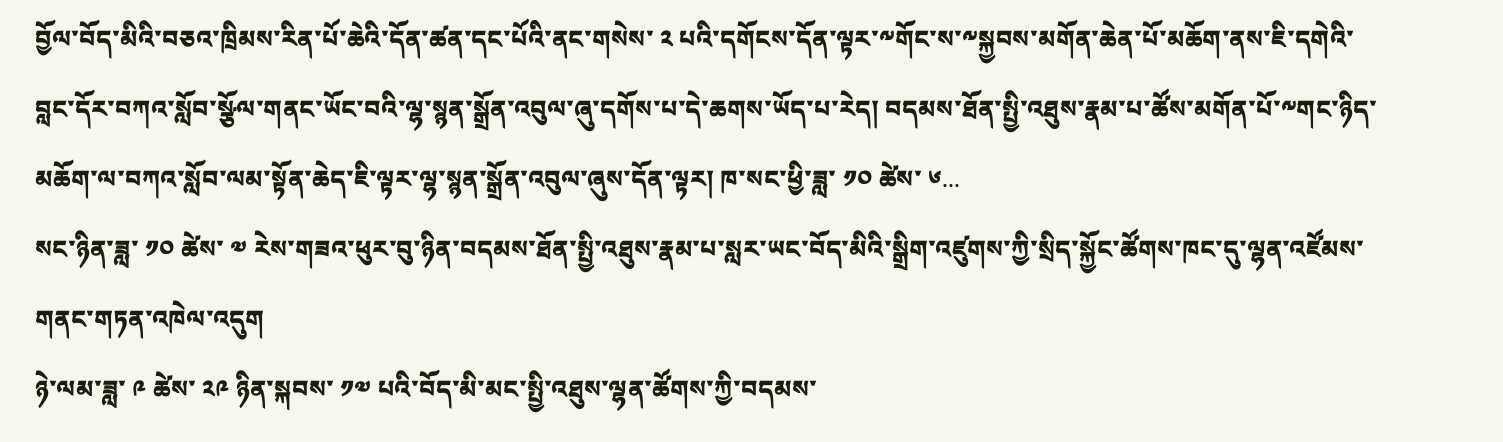བྱོལ་བོད་མིའི་བཅའ་ཁྲིམས་རིན་པོ་ཆེའི་དོན་ཚན་དང་པོའི་ནང་གསེས་ ༢ པའི་དགོངས་དོན་ལྟར་༸གོང་ས་༸སྐྱབས་མགོན་ཆེན་པོ་མཆོག་ནས་ཇི་དགེའི་བླང་དོར་བཀའ་སློབ་སྩོལ་གནང་ཡོང་བའི་ལྷ་སྙན་སྒྲོན་འབུལ་ཞུ་དགོས་པ་དེ་ཆགས་ཡོད་པ་རེད། བདམས་ཐོན་སྤྱི་འཐུས་རྣམ་པ་ཚོས་མགོན་པོ་༸གང་ཉིད་མཆོག་ལ་བཀའ་སློབ་ལམ་སྟོན་ཆེད་ཇི་ལྟར་ལྷ་སྙན་སྒྲོན་འབུལ་ཞུས་དོན་ལྟར། ཁ་སང་ཕྱི་ཟླ་ ༡༠ ཚེས་ ༦...
སང་ཉིན་ཟླ་ ༡༠ ཚེས་ ༧ རེས་གཟའ་ཕུར་བུ་ཉིན་བདམས་ཐོན་སྤྱི་འཐུས་རྣམ་པ་སླར་ཡང་བོད་མིའི་སྒྲིག་འཛུགས་ཀྱི་སྲིད་སྐྱོང་ཚོགས་ཁང་དུ་ལྷན་འཛོམས་གནང་གཏན་འཁེལ་འདུག
ཉེ་ལམ་ཟླ་ ༩ ཚེས་ ༢༩ ཉིན་སྐབས་ ༡༧ པའི་བོད་མི་མང་སྤྱི་འཐུས་ལྷན་ཚོགས་ཀྱི་བདམས་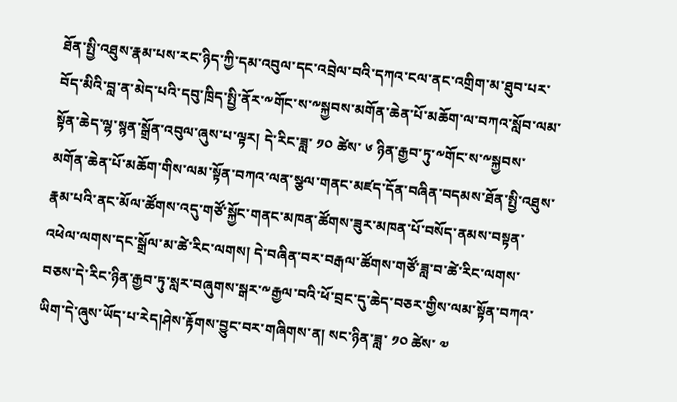ཐོན་སྤྱི་འཐུས་རྣམ་པས་རང་ཉིད་ཀྱི་དམ་འབུལ་དང་འབྲེལ་བའི་དཀའ་ངལ་ནང་འགྲིག་མ་ཐུབ་པར་བོད་མིའི་བླ་ན་མེད་པའི་དབུ་ཁྲིད་སྤྱི་ནོར་༸གོང་ས་༸སྐྱབས་མགོན་ཆེན་པོ་མཆོག་ལ་བཀའ་སློབ་ལམ་སྟོན་ཆེད་ལྷ་སྙན་སྒྲོན་འབུལ་ཞུས་པ་ལྟར། དེ་རིང་ཟླ་ ༡༠ ཚེས་ ༦ ཉིན་རྒྱབ་ཏུ་༸གོང་ས་༸སྐྱབས་མགོན་ཆེན་པོ་མཆོག་གིས་ལམ་སྟོན་བཀའ་ལན་སྩལ་གནང་མཛད་དོན་བཞིན་བདམས་ཐོན་སྤྱི་འཐུས་རྣམ་པའི་ནང་མོལ་ཚོགས་འདུ་གཙོ་སྐྱོང་གནང་མཁན་ཚོགས་ཟུར་མཁན་པོ་བསོད་ནམས་བསྟན་འཕེལ་ལགས་དང་སྒྲོལ་མ་ཚེ་རིང་ལགས། དེ་བཞིན་བར་བརྒལ་ཚོགས་གཙོ་ཟླ་བ་ཚེ་རིང་ལགས་བཅས་དེ་རིང་ཉིན་རྒྱབ་ཏུ་སླར་བཞུགས་སྒར་༸རྒྱལ་བའི་ཕོ་བྲང་དུ་ཆེད་བཅར་གྱིས་ལམ་སྟོན་བཀའ་ཡིག་དེ་ཞུས་ཡོད་པ་རེད།ཤེས་རྟོགས་བྱུང་བར་གཞིགས་ན། སང་ཉིན་ཟླ་ ༡༠ ཚེས་ ༧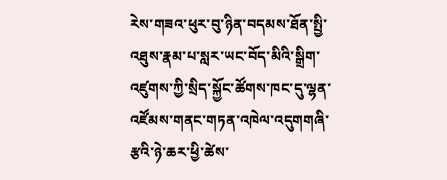རེས་གཟའ་ཕུར་བུ་ཉིན་བདམས་ཐོན་སྤྱི་འཐུས་རྣམ་པ་སླར་ཡང་བོད་མིའི་སྒྲིག་འཛུགས་ཀྱི་སྲིད་སྐྱོང་ཚོགས་ཁང་དུ་ལྷན་འཛོམས་གནང་གཏན་འཁེལ་འདུགགཞི་རྩའི་ཉེ་ཆར་ཕྱི་ཚེས་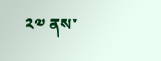༢༧ ནས་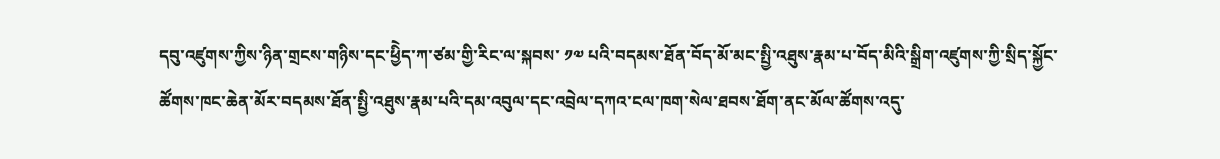དབུ་འཛུགས་ཀྱིས་ཉིན་གྲངས་གཉིས་དང་ཕྱིེད་ཀ་ཙམ་གྱི་རིང་ལ་སྐབས་ ༡༧ པའི་བདམས་ཐོན་བོད་མོ་མང་སྤྱི་འཐུས་རྣམ་པ་བོད་མིའི་སྒྲིག་འཛུགས་ཀྱི་སྲིད་སྐྱོང་ཚོགས་ཁང་ཆེན་མོར་བདམས་ཐོན་སྤྱི་འཐུས་རྣམ་པའི་དམ་འབུལ་དང་འབྲེལ་དཀའ་ངལ་ཁག་སེལ་ཐབས་ཐོག་ནང་མོལ་ཚོགས་འདུ་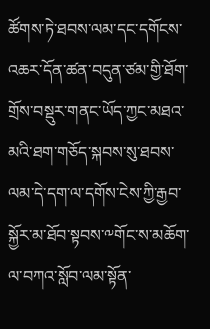ཚོགས་ཏེ་ཐབས་ལམ་དང་དགོངས་འཆར་དོན་ཚན་བདུན་ཙམ་གྱི་ཐོག་གྲོས་བསྡུར་གནང་ཡོད་ཀྱང་མཐའ་མའི་ཐག་གཅོད་སྐབས་སུ་ཐབས་ལམ་དེ་དག་ལ་དགོས་ངེས་ཀྱི་རྒྱབ་སྐྱོར་མ་ཐོབ་སྟབས་༸གོང་ས་མཆོག་ལ་བཀའ་སློབ་ལམ་སྟོན་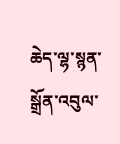ཆེད་ལྷ་སྙན་སྒྲོན་འབུལ་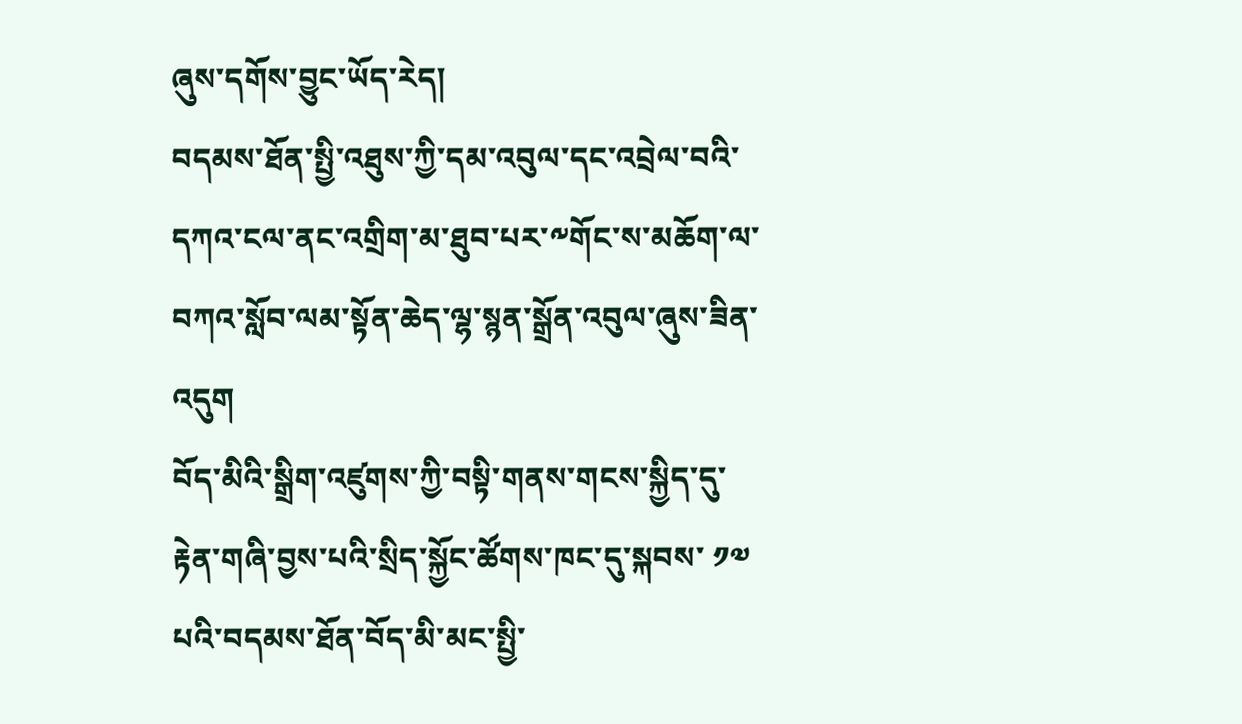ཞུས་དགོས་བྱུང་ཡོད་རེད།
བདམས་ཐོན་སྤྱི་འཐུས་ཀྱི་དམ་འབུལ་དང་འབྲེལ་བའི་དཀའ་ངལ་ནང་འགྲིག་མ་ཐུབ་པར་༸གོང་ས་མཆོག་ལ་བཀའ་སློབ་ལམ་སྟོན་ཆེད་ལྷ་སྙན་སྒྲོན་འབུལ་ཞུས་ཟིན་འདུག
བོད་མིའི་སྒྲིག་འཛུགས་ཀྱི་བསྟི་གནས་གངས་སྐྱིད་དུ་རྟེན་གཞི་བྱས་པའི་སྲིད་སྐྱོང་ཚོགས་ཁང་དུ་སྐབས་ ༡༧ པའི་བདམས་ཐོན་བོད་མི་མང་སྤྱི་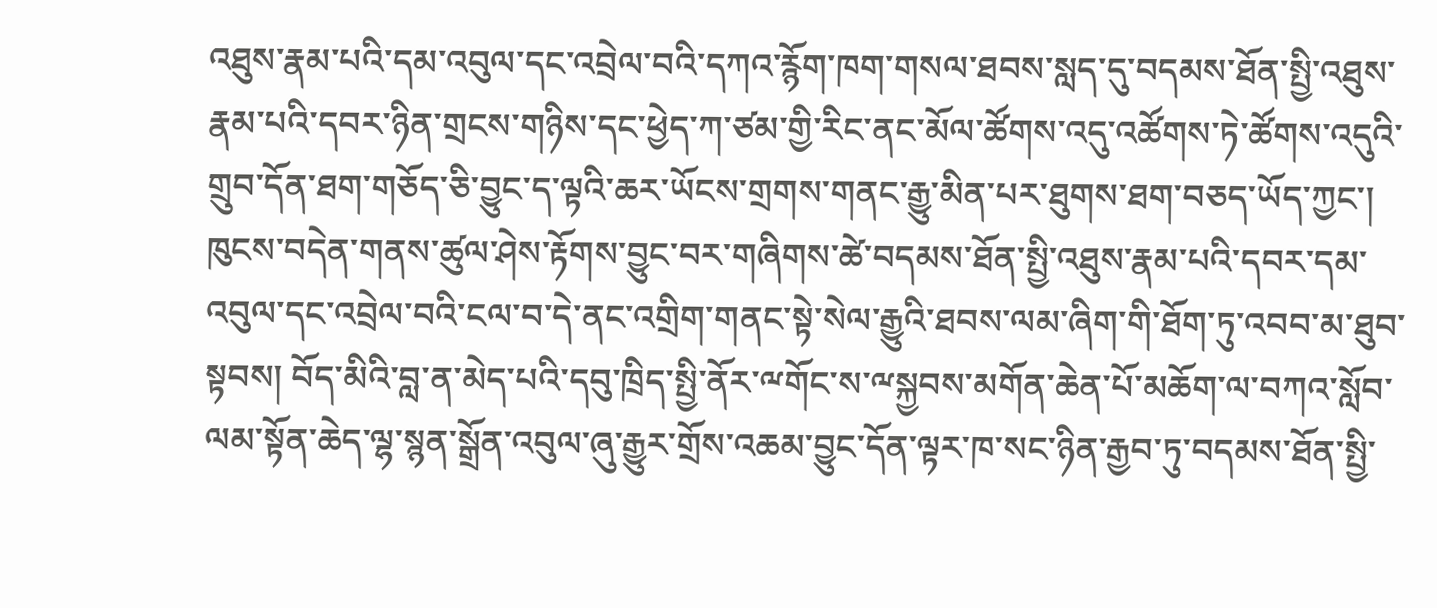འཐུས་རྣམ་པའི་དམ་འབུལ་དང་འབྲེལ་བའི་དཀའ་རྙོག་ཁག་གསལ་ཐབས་སླད་དུ་བདམས་ཐོན་སྤྱི་འཐུས་རྣམ་པའི་དབར་ཉིན་གྲངས་གཉིས་དང་ཕྱེད་ཀ་ཙམ་གྱི་རིང་ནང་མོལ་ཚོགས་འདུ་འཚོགས་ཏེ་ཚོགས་འདུའི་གྲུབ་དོན་ཐག་གཅོད་ཅི་བྱུང་ད་ལྟའི་ཆར་ཡོངས་གྲགས་གནང་རྒྱུ་མིན་པར་ཐུགས་ཐག་བཅད་ཡོད་ཀྱང་། ཁུངས་བདེན་གནས་ཚུལ་ཤེས་རྟོགས་བྱུང་བར་གཞིགས་ཚེ་བདམས་ཐོན་སྤྱི་འཐུས་རྣམ་པའི་དབར་དམ་འབུལ་དང་འབྲེལ་བའི་ངལ་བ་དེ་ནང་འགྲིག་གནང་སྟེ་སེལ་རྒྱུའི་ཐབས་ལམ་ཞིག་གི་ཐོག་ཏུ་འབབ་མ་ཐུབ་སྟབས། བོད་མིའི་བླ་ན་མེད་པའི་དབུ་ཁྲིད་སྤྱི་ནོར་ྋགོང་ས་ྋསྐྱབས་མགོན་ཆེན་པོ་མཆོག་ལ་བཀའ་སློབ་ལམ་སྟོན་ཆེད་ལྷ་སྙན་སྒྲོན་འབུལ་ཞུ་རྒྱུར་གྲོས་འཆམ་བྱུང་དོན་ལྟར་ཁ་སང་ཉིན་རྒྱབ་ཏུ་བདམས་ཐོན་སྤྱི་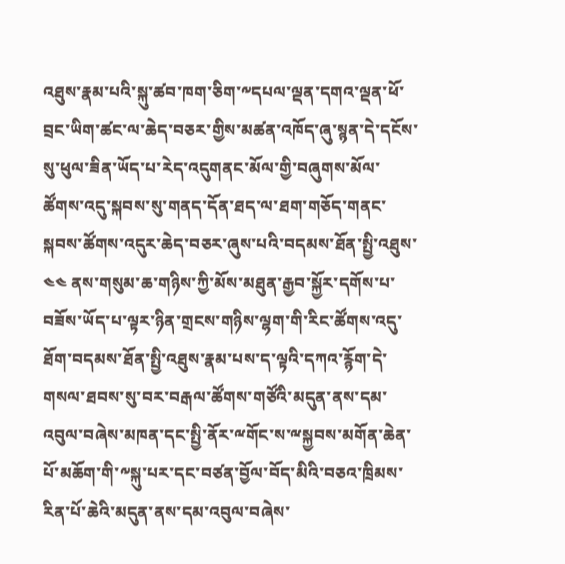འཐུས་རྣམ་པའི་སྐུ་ཚབ་ཁག་ཅིག་༸དཔལ་ལྡན་དགའ་ལྡན་ཕོ་བྲང་ཡིག་ཚང་ལ་ཆེད་བཅར་གྱིས་མཚན་འཁོད་ཞུ་སྙན་དེ་དངོས་སུ་ཕུལ་ཟིན་ཡོད་པ་རེད་འདུགནང་མོལ་གྱི་བཞུགས་མོལ་ཚོགས་འདུ་སྐབས་སུ་གནད་དོན་ཐད་ལ་ཐག་གཅོད་གནང་སྐབས་ཚོགས་འདུར་ཆེད་བཅར་ཞུས་པའི་བདམས་ཐོན་སྤྱི་འཐུས་ ༤༤ ནས་གསུམ་ཆ་གཉིས་ཀྱི་མོས་མཐུན་རྒྱབ་སྐྱོར་དགོས་པ་བཟོས་ཡོད་པ་ལྟར་ཉིན་གྲངས་གཉིས་ལྷག་གི་རིང་ཚོགས་འདུ་ཐོག་བདམས་ཐོན་སྤྱི་འཐུས་རྣམ་པས་ད་ལྟའི་དཀའ་རྙོག་དེ་གསལ་ཐབས་སུ་བར་བརྒལ་ཚོགས་གཙོའི་མདུན་ནས་དམ་འབུལ་བཞེས་མཁན་དང་སྤྱི་ནོར་ྋགོང་ས་ྋསྐྱབས་མགོན་ཆེན་པོ་མཆོག་གི་༸སྐུ་པར་དང་བཙན་བྱོལ་བོད་མིའི་བཅའ་ཁྲིམས་རིན་པོ་ཆེའི་མདུན་ནས་དམ་འབུལ་བཞེས་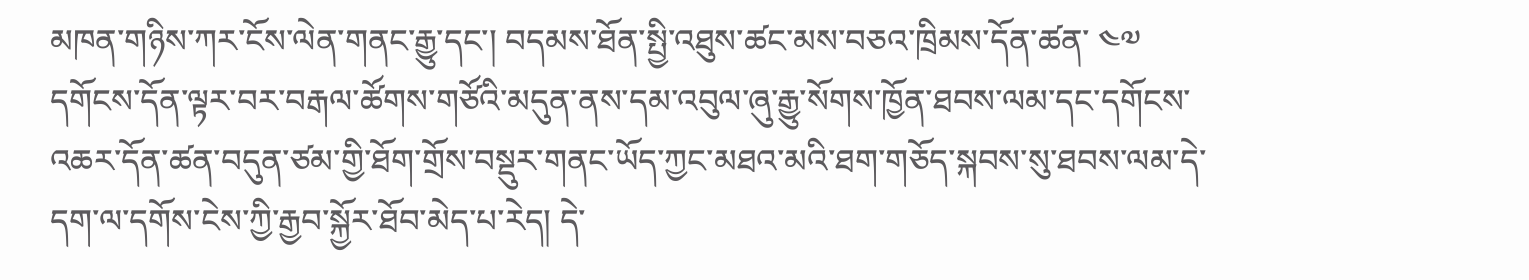མཁན་གཉིས་ཀར་ངོས་ལེན་གནང་རྒྱུ་དང་། བདམས་ཐོན་སྤྱི་འཐུས་ཚང་མས་བཅའ་ཁྲིམས་དོན་ཚན་ ༤༧ དགོངས་དོན་ལྟར་བར་བརྒལ་ཚོགས་གཙོའི་མདུན་ནས་དམ་འབུལ་ཞུ་རྒྱུ་སོགས་ཁྱོན་ཐབས་ལམ་དང་དགོངས་འཆར་དོན་ཚན་བདུན་ཙམ་གྱི་ཐོག་གྲོས་བསྡུར་གནང་ཡོད་ཀྱང་མཐའ་མའི་ཐག་གཅོད་སྐབས་སུ་ཐབས་ལམ་དེ་དག་ལ་དགོས་ངེས་ཀྱི་རྒྱབ་སྐྱོར་ཐོབ་མེད་པ་རེད། དེ་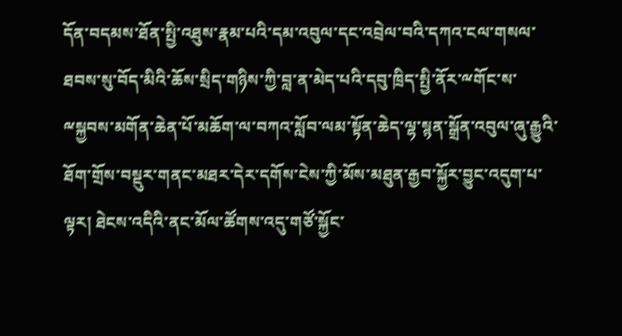དོན་བདམས་ཐོན་སྤྱི་འཐུས་རྣམ་པའི་དམ་འབུལ་དང་འབྲེལ་བའི་དཀའ་ངལ་གསལ་ཐབས་སུ་བོད་མིའི་ཆོས་སྲིད་གཉིས་ཀྱི་བླ་ན་མེད་པའི་དབུ་ཁྲིད་སྤྱི་ནོར་ྋགོང་ས་ྋསྐྱབས་མགོན་ཆེན་པོ་མཆོག་ལ་བཀའ་སློབ་ལམ་སྟོན་ཆེད་ལྷ་སྙན་སྒྲོན་འབུལ་ཞུ་རྒྱུའི་ཐོག་གྲོས་བསྡུར་གནང་མཐར་དེར་དགོས་ངེས་ཀྱི་མོས་མཐུན་རྒྱབ་སྐྱོར་བྱུང་འདུག་པ་ལྟར། ཐེངས་འདིའི་ནང་མོལ་ཚོགས་འདུ་གཙོ་སྐྱོང་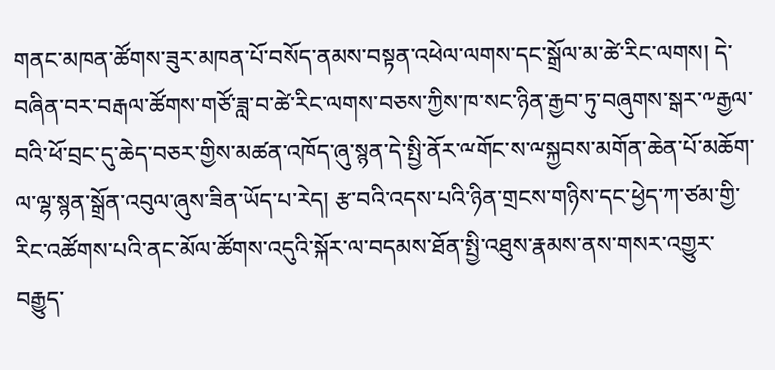གནང་མཁན་ཚོགས་ཟུར་མཁན་པོ་བསོད་ནམས་བསྟན་འཕེལ་ལགས་དང་སྒྲོལ་མ་ཚེ་རིང་ལགས། དེ་བཞིན་བར་བརྒལ་ཚོགས་གཙོ་ཟླ་བ་ཚེ་རིང་ལགས་བཅས་ཀྱིས་ཁ་སང་ཉིན་རྒྱབ་ཏུ་བཞུགས་སྒར་༸རྒྱལ་བའི་ཕོ་བྲང་དུ་ཆེད་བཅར་གྱིས་མཚན་འཁོད་ཞུ་སྙན་དེ་སྤྱི་ནོར་ྋགོང་ས་ྋསྐྱབས་མགོན་ཆེན་པོ་མཆོག་ལ་ལྷ་སྙན་སྒྲོན་འབུལ་ཞུས་ཟིན་ཡོད་པ་རེད། རྩ་བའི་འདས་པའི་ཉིན་གྲངས་གཉིས་དང་ཕྱེད་ཀ་ཙམ་གྱི་རིང་འཚོགས་པའི་ནང་མོལ་ཚོགས་འདུའི་སྐོར་ལ་བདམས་ཐོན་སྤྱི་འཐུས་རྣམས་ནས་གསར་འགྱུར་བརྒྱུད་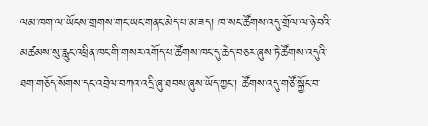ལམ་ཁག་ལ་ཡོངས་གྲགས་གང་ཡང་གནང་མེད་པ་མ་ཟད། ཁ་སང་ཚོགས་འདུ་གྲོལ་ལ་ཉེ་བའི་མཚམས་སུ་རླུང་འཕྲིན་ཁང་གི་གསར་འགོད་པ་ཚོགས་ཁང་དུ་ཆེད་བཅར་ཞུས་ཏེ་ཚོགས་འདུའི་ཐག་གཅོད་སོགས་དང་འབྲེལ་བཀའ་འདྲི་ཞུ་ཐབས་ཞུས་ཡོད་ཀྱང་། ཚོགས་འདུ་གཙོ་སྐྱོང་བ་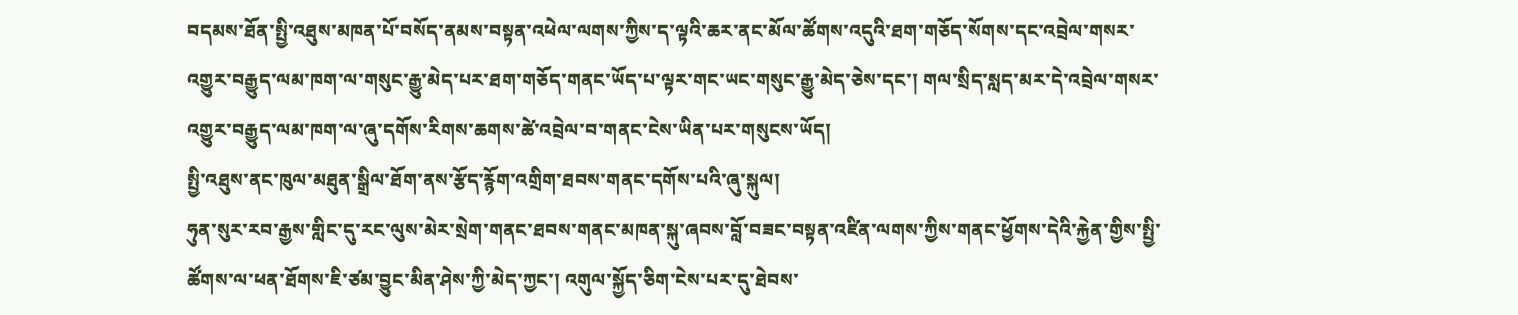བདམས་ཐོན་སྤྱི་འཐུས་མཁན་པོ་བསོད་ནམས་བསྟན་འཕེལ་ལགས་ཀྱིས་ད་ལྟའི་ཆར་ནང་མོལ་ཚོགས་འདུའི་ཐག་གཅོད་སོགས་དང་འབྲེལ་གསར་འགྱུར་བརྒྱུད་ལམ་ཁག་ལ་གསུང་རྒྱུ་མེད་པར་ཐག་གཅོད་གནང་ཡོད་པ་ལྟར་གང་ཡང་གསུང་རྒྱུ་མེད་ཅེས་དང་། གལ་སྲིད་སླད་མར་དེ་འབྲེལ་གསར་འགྱུར་བརྒྱུད་ལམ་ཁག་ལ་ཞུ་དགོས་རིགས་ཆགས་ཚེ་འབྲེལ་བ་གནང་ངེས་ཡིན་པར་གསུངས་ཡོད།
སྤྱི་འཐུས་ནང་ཁུལ་མཐུན་སྒྲིལ་ཐོག་ནས་རྩོད་རྙོག་འགྲིག་ཐབས་གནང་དགོས་པའི་ཞུ་སྐུལ།
ཧུན་སུར་རབ་རྒྱས་གླིང་དུ་རང་ལུས་མེར་སྲེག་གནང་ཐབས་གནང་མཁན་སྐུ་ཞབས་བློ་བཟང་བསྟན་འཛིན་ལགས་ཀྱིས་གནང་ཕྱོགས་དེའི་རྐྱེན་གྱིས་སྤྱི་ཚོགས་ལ་ཕན་ཐོགས་ཇི་ཙམ་བྱུང་མིན་ཤེས་ཀྱི་མེད་ཀྱང་། འགུལ་སྐྱོད་ཅིག་ངེས་པར་དུ་ཐེབས་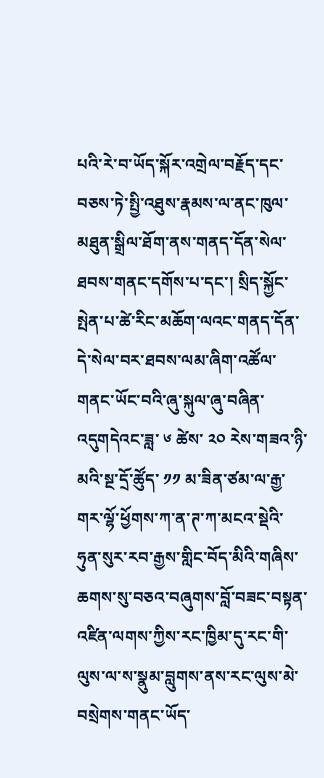པའི་རེ་བ་ཡོད་སྐོར་འགྲེལ་བརྗོད་དང་བཅས་ཏེ་སྤྱི་འཐུས་རྣམས་ལ་ནང་ཁུལ་མཐུན་སྒྲིལ་ཐོག་ནས་གནད་དོན་སེལ་ཐབས་གནང་དགོས་པ་དང་། སྲིད་སྐྱོང་སྤེན་པ་ཚེ་རིང་མཆོག་ལའང་གནད་དོན་དེ་སེལ་བར་ཐབས་ལམ་ཞིག་འཚོལ་གནང་ཡོང་བའི་ཞུ་སྐུལ་ཞུ་བཞིན་འདུགདེའང་ཟླ་ ༦ ཚེས་ ༢༠ རེས་གཟའ་ཉི་མའི་སྔ་དྲོ་ཚོུད་ ༡༡ མ་ཟིན་ཙམ་ལ་རྒྱ་གར་ལྷོ་ཕྱོགས་ཀ་ན་ཊ་ཀ་མངའ་སྡེའི་ཧུན་སུར་རབ་རྒྱས་གླིང་བོད་མིའི་གཞིས་ཆགས་སུ་བཅའ་བཞུགས་བློ་བཟང་བསྟན་འཛིན་ལགས་ཀྱིས་རང་ཁྱིམ་དུ་རང་གི་ལུས་ལ་ས་སྣུམ་བླུགས་ནས་རང་ལུས་མེ་བསྲེགས་གནང་ཡོད་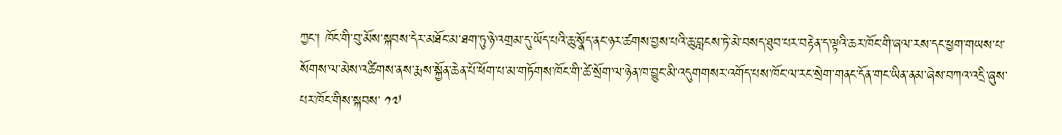ཀྱང་། ཁོང་གི་བུ་མོས་སྐབས་དེར་མཐོང་མ་ཐག་ཏུ་ཉེ་འགྲམ་དུ་ཡོད་པའི་ཆུ་སྣོད་ནང་ཉར་ཚགས་བྱས་པའི་ཆུ་བླངས་ཏེ་མེ་བསད་ཐུབ་པར་བརྟེན་ད་ལྟའི་ཆར་ཁོང་གི་ཞལ་རས་དང་ཕྱག་གཡས་པ་སོགས་ལ་མེས་འཚིགས་ནས་རྨས་སྐྱོན་ཆེན་པོ་ཕོག་པ་མ་གཏོགས་ཁོང་གི་ཚེ་སྲོག་ལ་ཉེན་ཁ་བྱུང་མི་འདུགགསར་འགོད་པས་ཁོང་ལ་རང་སྲེག་གནང་དོན་གང་ཡིན་ནམ་ཞེས་བཀའ་འདྲི་ཞུས་པར་ཁོང་གིས་སྐབས་ ༡༧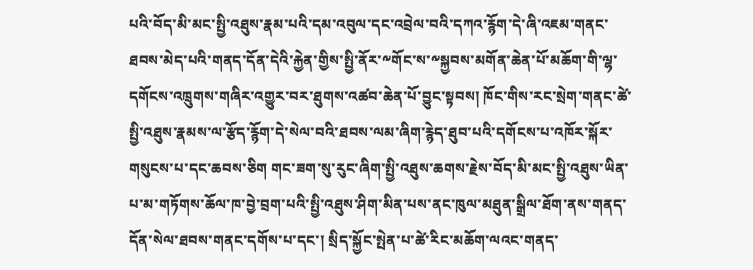པའི་བོད་མི་མང་སྤྱི་འཐུས་རྣམ་པའི་དམ་འབུལ་དང་འབྲེལ་བའི་དཀའ་རྙོག་དེ་ཞི་འཇམ་གནང་ཐབས་མེད་པའི་གནད་དོན་དེའི་རྐྱེན་གྱིས་སྤྱི་ནོར་༸གོང་ས་༸སྐྱབས་མགོན་ཆེན་པོ་མཆོག་གི་ལྷ་དགོངས་འཁྲུགས་གཞིར་འགྱུར་བར་ཐུགས་འཚབ་ཆེན་པོ་བྱུང་སྟབས། ཁོང་གིས་རང་སྲེག་གནང་ཚེ་སྤྱི་འཐུས་རྣམས་ལ་རྩོད་རྙོག་དེ་སེལ་བའི་ཐབས་ལམ་ཞིག་རྙེད་ཐུབ་པའི་དགོངས་པ་འཁོར་སྐོར་གསུངས་པ་དང་ཆབས་ཅིག གང་ཟག་སུ་རུང་ཞིག་སྤྱི་འཐུས་ཆགས་རྗེས་བོད་མི་མང་སྤྱི་འཐུས་ཡིན་པ་མ་གཏོགས་ཆོལ་ཁ་བྱེ་བྲག་པའི་སྤྱི་འཐུས་ཤིག་མིན་པས་ནང་ཁུལ་མཐུན་སྒྲིལ་ཐོག་ནས་གནད་དོན་སེལ་ཐབས་གནང་དགོས་པ་དང་། སྲིད་སྐྱོང་སྤེན་པ་ཚེ་རིང་མཆོག་ལའང་གནད་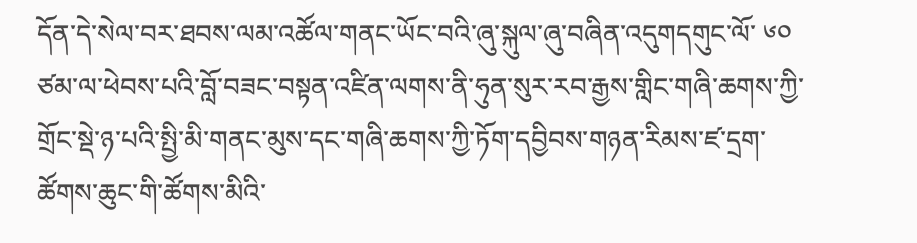དོན་དེ་སེལ་བར་ཐབས་ལམ་འཚོལ་གནང་ཡོང་བའི་ཞུ་སྐུལ་ཞུ་བཞིན་འདུགདགུང་ལོ་ ༦༠ ཙམ་ལ་ཕེབས་པའི་བློ་བཟང་བསྟན་འཛིན་ལགས་ནི་ཧུན་སུར་རབ་རྒྱས་གླིང་གཞི་ཆགས་ཀྱི་གྲོང་སྡེ་ཉ་པའི་སྤྱི་མི་གནང་མུས་དང་གཞི་ཆགས་ཀྱི་ཏོག་དབྱིབས་གཉན་རིམས་ཛ་དྲག་ཚོགས་ཆུང་གི་ཚོགས་མིའི་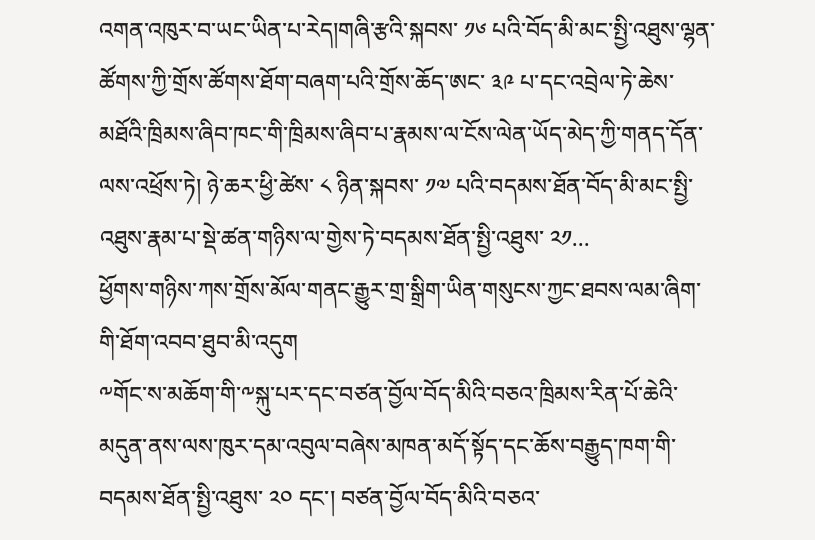འགན་འཁུར་བ་ཡང་ཡིན་པ་རེད།གཞི་རྩའི་སྐབས་ ༡༦ པའི་བོད་མི་མང་སྤྱི་འཐུས་ལྷན་ཚོགས་ཀྱི་གྲོས་ཚོགས་ཐོག་བཞག་པའི་གྲོས་ཆོད་ཨང་ ༣༩ པ་དང་འབྲེལ་ཏེ་ཆེས་མཐོའི་ཁྲིམས་ཞིབ་ཁང་གི་ཁྲིམས་ཞིབ་པ་རྣམས་ལ་ངོས་ལེན་ཡོད་མེད་ཀྱི་གནད་དོན་ལས་འཕྲོས་ཏེ། ཉེ་ཆར་ཕྱི་ཚེས་ ༨ ཉིན་སྐབས་ ༡༧ པའི་བདམས་ཐོན་བོད་མི་མང་སྤྱི་འཐུས་རྣམ་པ་སྡེ་ཚན་གཉིས་ལ་གྱེས་ཏེ་བདམས་ཐོན་སྤྱི་འཐུས་ ༢༡...
ཕྱོགས་གཉིས་ཀས་གྲོས་མོལ་གནང་རྒྱུར་གྲ་སྒྲིག་ཡིན་གསུངས་ཀྱང་ཐབས་ལམ་ཞིག་གི་ཐོག་འབབ་ཐུབ་མི་འདུག
༸གོང་ས་མཆོག་གི་༸སྐུ་པར་དང་བཙན་བྱོལ་བོད་མིའི་བཅའ་ཁྲིམས་རིན་པོ་ཆེའི་མདུན་ནས་ལས་ཁུར་དམ་འབུལ་བཞེས་མཁན་མདོ་སྟོད་དང་ཆོས་བརྒྱུད་ཁག་གི་བདམས་ཐོན་སྤྱི་འཐུས་ ༢༠ དང་། བཙན་བྱོལ་བོད་མིའི་བཅའ་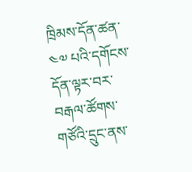ཁྲིམས་དོན་ཚན་ ༤༧ པའི་དགོངས་དོན་ལྟར་བར་བརྒལ་ཚོགས་གཙོའི་དྲུང་ནས་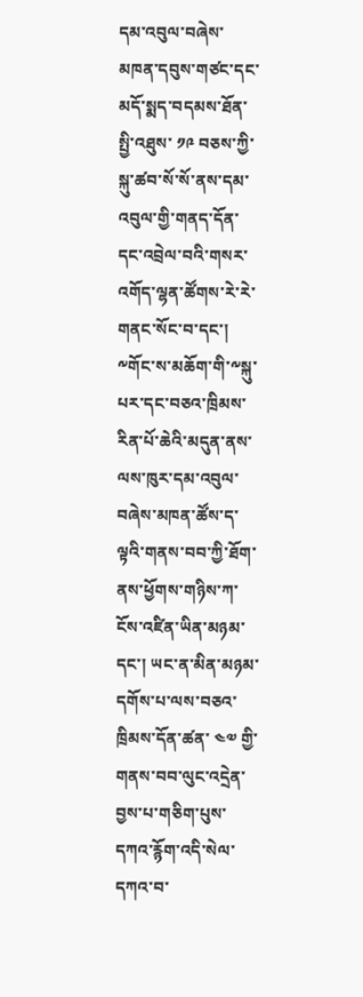དམ་འབུལ་བཞེས་མཁན་དབུས་གཙང་དང་མདོ་སྨད་བདམས་ཐོན་སྤྱི་འཐུས་ ༡༩ བཅས་ཀྱི་སྐུ་ཚབ་སོ་སོ་ནས་དམ་འབུལ་གྱི་གནད་དོན་དང་འབྲེལ་བའི་གསར་འགོད་ལྷན་ཚོགས་རེ་རེ་གནང་སོང་བ་དང་། ༸གོང་ས་མཆོག་གི་༸སྐུ་པར་དང་བཅའ་ཁྲིམས་རིན་པོ་ཆེའི་མདུན་ནས་ལས་ཁུར་དམ་འབུལ་བཞེས་མཁན་ཚོས་ད་ལྟའི་གནས་བབ་ཀྱི་ཐོག་ནས་ཕྱོགས་གཉིས་ཀ་ངོས་འཛིན་ཡིན་མཉམ་དང་། ཡང་ན་མིན་མཉམ་དགོས་པ་ལས་བཅའ་ཁྲིམས་དོན་ཚན་ ༤༧ གྱི་གནས་བབ་ལུང་འདྲེན་བྱས་པ་གཅིག་པུས་དཀའ་རྙོག་འདི་སེལ་དཀའ་བ་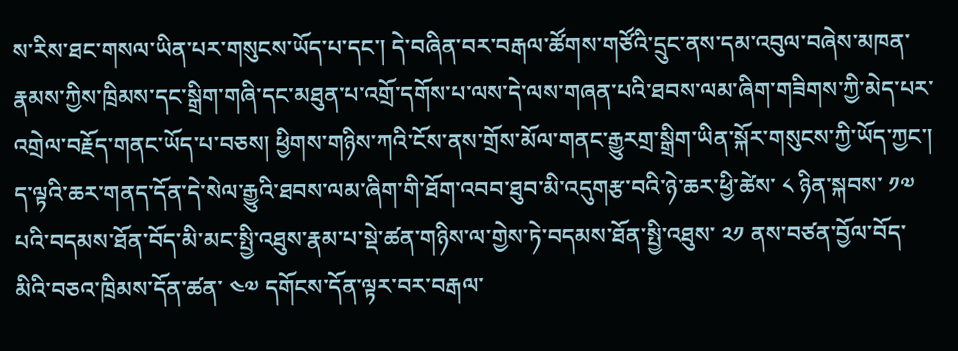ས་རིས་ཐང་གསལ་ཡིན་པར་གསུངས་ཡོད་པ་དང་། དེ་བཞིན་བར་བརྒལ་ཚོགས་གཙོའི་དྲུང་ནས་དམ་འབུལ་བཞེས་མཁན་རྣམས་ཀྱིས་ཁྲིམས་དང་སྒྲིག་གཞི་དང་མཐུན་པ་འགྲོ་དགོས་པ་ལས་དེ་ལས་གཞན་པའི་ཐབས་ལམ་ཞིག་གཟིགས་ཀྱི་མེད་པར་འགྲེལ་བརྗོད་གནང་ཡོད་པ་བཅས། ཕྱིགས་གཉིས་ཀའི་ངོས་ནས་གྲོས་མོལ་གནང་རྒྱུརགྲ་སྒྲིག་ཡིན་སྐོར་གསུངས་ཀྱི་ཡོད་ཀྱང་། ད་ལྟའི་ཆར་གནད་དོན་དེ་སེལ་རྒྱུའི་ཐབས་ལམ་ཞིག་གི་ཐོག་འབབ་ཐུབ་མི་འདུགརྩ་བའི་ཉེ་ཆར་ཕྱི་ཚེས་ ༨ ཉིན་སྐབས་ ༡༧ པའི་བདམས་ཐོན་བོད་མི་མང་སྤྱི་འཐུས་རྣམ་པ་སྡེ་ཚན་གཉིས་ལ་གྱེས་ཏེ་བདམས་ཐོན་སྤྱི་འཐུས་ ༢༡ ནས་བཙན་བྱོལ་བོད་མིའི་བཅའ་ཁྲིམས་དོན་ཚན་ ༤༧ དགོངས་དོན་ལྟར་བར་བརྒལ་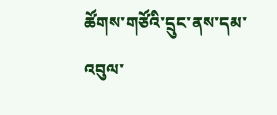ཚོགས་གཙོའི་དྲུང་ནས་དམ་འབུལ་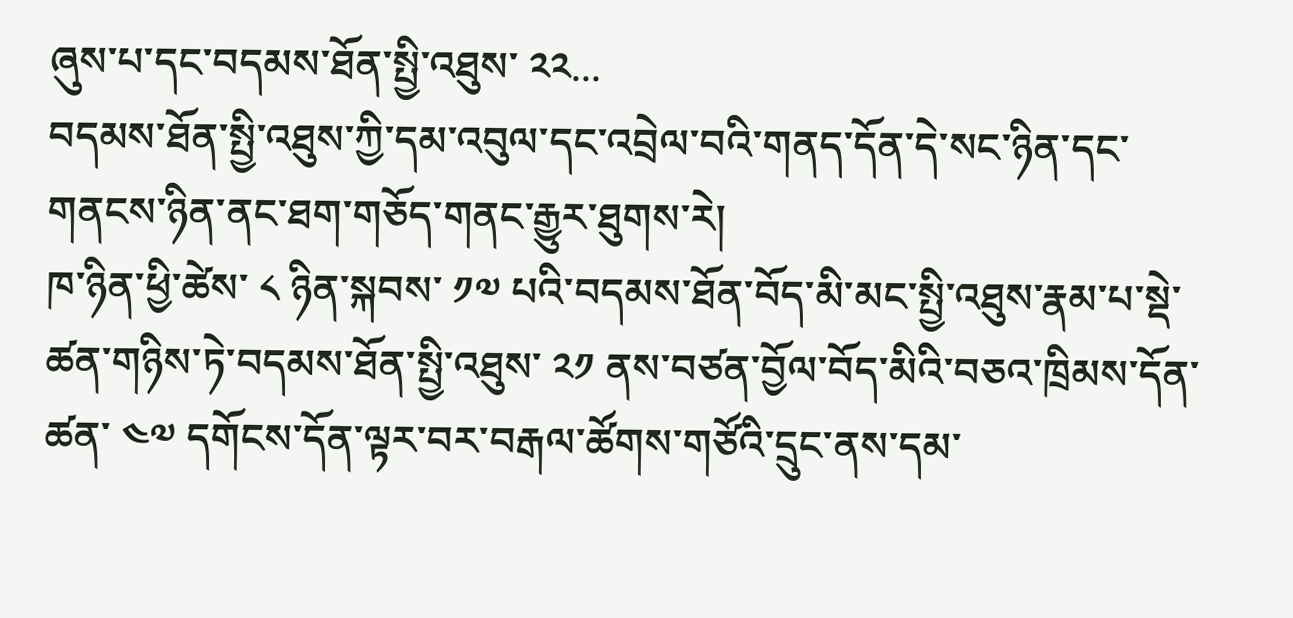ཞུས་པ་དང་བདམས་ཐོན་སྤྱི་འཐུས་ ༢༢...
བདམས་ཐོན་སྤྱི་འཐུས་ཀྱི་དམ་འབུལ་དང་འབྲེལ་བའི་གནད་དོན་དེ་སང་ཉིན་དང་གནངས་ཉིན་ནང་ཐག་གཅོད་གནང་རྒྱུར་ཐུགས་རེ།
ཁ་ཉིན་ཕྱི་ཚེས་ ༨ ཉིན་སྐབས་ ༡༧ པའི་བདམས་ཐོན་བོད་མི་མང་སྤྱི་འཐུས་རྣམ་པ་སྡེ་ཚན་གཉིས་ཏེ་བདམས་ཐོན་སྤྱི་འཐུས་ ༢༡ ནས་བཙན་བྱོལ་བོད་མིའི་བཅའ་ཁྲིམས་དོན་ཚན་ ༤༧ དགོངས་དོན་ལྟར་བར་བརྒལ་ཚོགས་གཙོའི་དྲུང་ནས་དམ་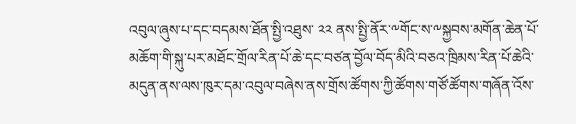འབུལ་ཞུས་པ་དང་བདམས་ཐོན་སྤྱི་འཐུས་ ༢༢ ནས་སྤྱི་ནོར་༸གོང་ས་༸སྐྱབས་མགོན་ཆེན་པོ་མཆོག་གི་སྐུ་པར་མཐོང་གྲོལ་རིན་པོ་ཆེ་དང་བཙན་བྱོལ་བོད་མིའི་བཅའ་ཁྲིམས་རིན་པོ་ཆེའི་མདུན་ནས་ལས་ཁུར་དམ་འབུལ་བཞེས་ནས་གྲོས་ཚོགས་ཀྱི་ཚོགས་གཙོ་ཚོགས་གཞོན་འོས་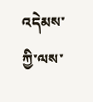འདེམས་ཀྱི་ལས་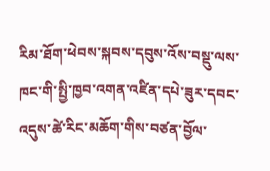རིམ་ཐོག་ཕེབས་སྐབས་དབུས་འོས་བསྡུ་ལས་ཁང་གི་སྤྱི་ཁྱབ་འགན་འཛིན་དཔེ་ཟུར་དབང་འདུས་ཚེ་རིང་མཆོག་གིས་བཙན་བྱོལ་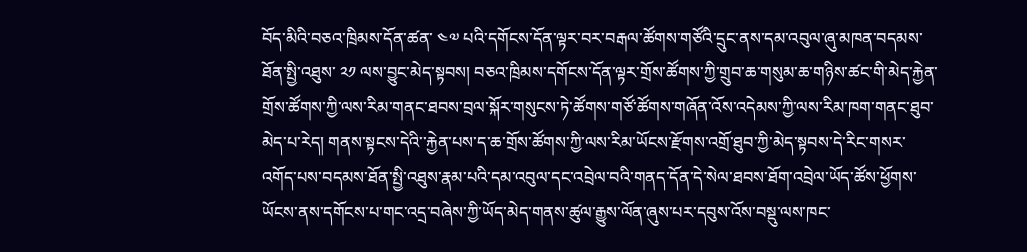བོད་མིའི་བཅའ་ཁྲིམས་དོན་ཚན་ ༤༧ པའི་དགོངས་དོན་ལྟར་བར་བརྒལ་ཚོགས་གཙོའི་དྲུང་ནས་དམ་འབུལ་ཞུ་མཁན་བདམས་ཐོན་སྤྱི་འཐུས་ ༢༡ ལས་བྱུང་མེད་སྟབས། བཅའ་ཁྲིམས་དགོངས་དོན་ལྟར་གྲོས་ཚོགས་ཀྱི་གྲུབ་ཆ་གསུམ་ཆ་གཉིས་ཚང་གི་མེད་རྐྱེན་གྲོས་ཚོགས་ཀྱི་ལས་རིམ་གནང་ཐབས་བྲལ་སྐོར་གསུངས་ཏེ་ཚོགས་གཙོ་ཚོགས་གཞོན་འོས་འདེམས་ཀྱི་ལས་རིམ་ཁག་གནང་ཐུབ་མེད་པ་རེད། གནས་སྟངས་དེའི་་རྐྱེན་པས་ད་ཆ་གྲོས་ཚོགས་ཀྱི་ལས་རིམ་ཡོངས་རྫོགས་འགྲོ་ཐུབ་ཀྱི་མེད་སྟབས་དེ་རིང་གསར་འགོད་པས་བདམས་ཐོན་སྤྱི་འཐུས་རྣམ་པའི་དམ་འབུལ་དང་འབྲེལ་བའི་གནད་དོན་དེ་སེལ་ཐབས་ཐོག་འབྲེལ་ཡོད་ཚོས་ཕྱོགས་ཡོངས་ནས་དགོངས་པ་གང་འདྲ་བཞེས་ཀྱི་ཡོད་མེད་གནས་ཚུལ་རྒྱུས་ལོན་ཞུས་པར་དབུས་འོས་བསྡུ་ལས་ཁང་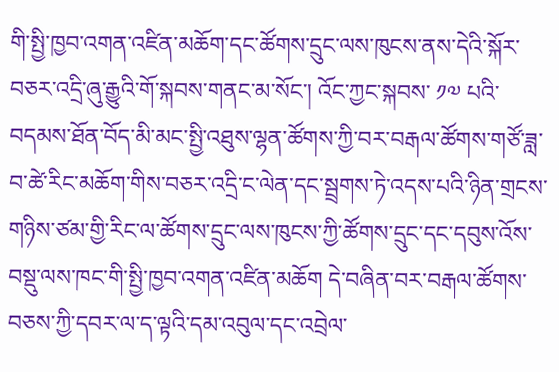གི་སྤྱི་ཁྱབ་འགན་འཛིན་མཆོག་དང་ཚོགས་དྲུང་ལས་ཁུངས་ནས་དེའི་སྐོར་བཅར་འདྲི་ཞུ་རྒྱུའི་གོ་སྐབས་གནང་མ་སོང་། འོང་ཀྱང་སྐབས་ ༡༧ པའི་བདམས་ཐོན་བོད་མི་མང་སྤྱི་འཐུས་ལྷན་ཚོགས་ཀྱི་བར་བརྒལ་ཚོགས་གཙོ་ཟླ་བ་ཚེ་རིང་མཆོག་གིས་བཅར་འདྲི་ང་ལེན་དང་སྦྲགས་ཏེ་འདས་པའི་ཉིན་གྲངས་གཉིས་ཙམ་གྱི་རིང་ལ་ཚོགས་དྲུང་ལས་ཁུངས་ཀྱི་ཚོགས་དྲུང་དང་དབུས་འོས་བསྡུ་ལས་ཁང་གི་སྤྱི་ཁྱབ་འགན་འཛིན་མཆོག དེ་བཞིན་བར་བརྒལ་ཚོགས་བཅས་ཀྱི་དབར་ལ་ད་ལྟའི་དམ་འབུལ་དང་འབྲེལ་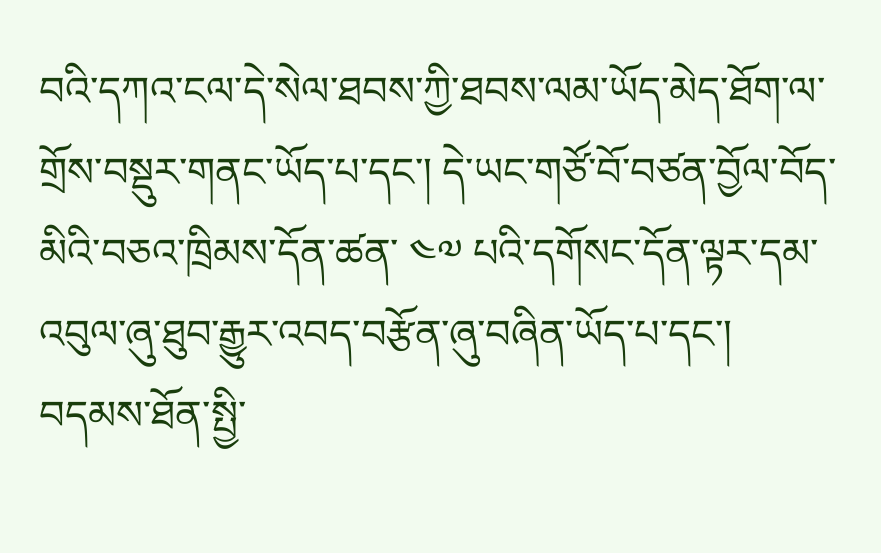བའི་དཀའ་ངལ་དེ་སེལ་ཐབས་ཀྱི་ཐབས་ལམ་ཡོད་མེད་ཐོག་ལ་གྲོས་བསྡུར་གནང་ཡོད་པ་དང་། དེ་ཡང་གཙོ་བོ་བཙན་བྱོལ་བོད་མིའི་བཅའ་ཁྲིམས་དོན་ཚན་ ༤༧ པའི་དགོསང་དོན་ལྟར་དམ་འབུལ་ཞུ་ཐུབ་རྒྱུར་འབད་བརྩོན་ཞུ་བཞིན་ཡོད་པ་དང་། བདམས་ཐོན་སྤྱི་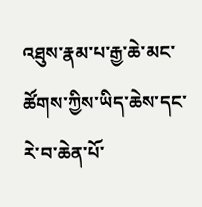འཐུས་རྣམ་པ་རྒྱ་ཆེ་མང་ཚོགས་ཀྱིས་ཡིད་ཆེས་དང་རེ་བ་ཆེན་པོ་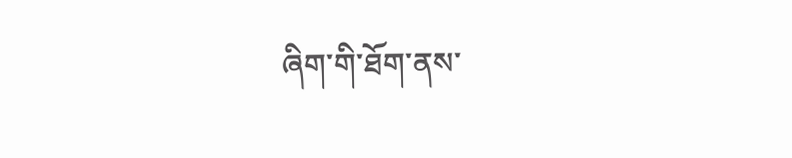ཞིག་གི་ཐོག་ནས་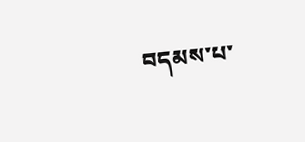བདམས་པ་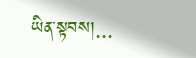ཡིན་སྟབས།...